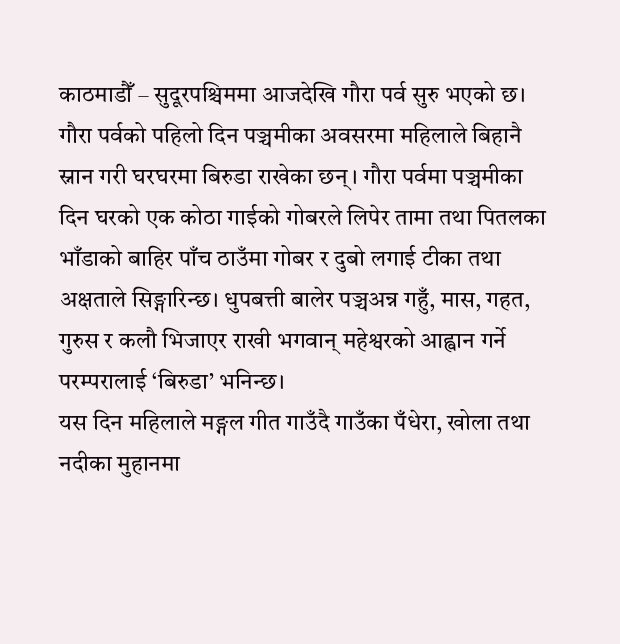काठमाडौँ – सुदूरपश्चिममा आजदेखि गौरा पर्व सुरु भएको छ। गौरा पर्वको पहिलो दिन पञ्चमीका अवसरमा महिलाले बिहानै स्नान गरी घरघरमा बिरुडा राखेका छन्। गौरा पर्वमा पञ्चमीका दिन घरको एक कोठा गाईको गोबरले लिपेर तामा तथा पितलका भाँडाको बाहिर पाँच ठाउँमा गोबर र दुबो लगाई टीका तथा अक्षताले सिङ्गारिन्छ। धुपबत्ती बालेर पञ्चअन्न गहुँ, मास, गहत, गुरुस र कलौ भिजाएर राखी भगवान् महेश्वरको आह्वान गर्ने परम्परालाई ‘बिरुडा’ भनिन्छ।
यस दिन महिलाले मङ्गल गीत गाउँदै गाउँका पँधेरा, खोला तथा नदीका मुहानमा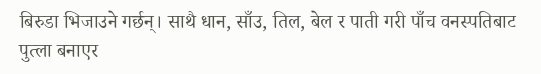बिरुडा भिजाउने गर्छन्। साथै धान, साँउ, तिल, बेल र पाती गरी पाँच वनस्पतिबाट पुत्ला बनाएर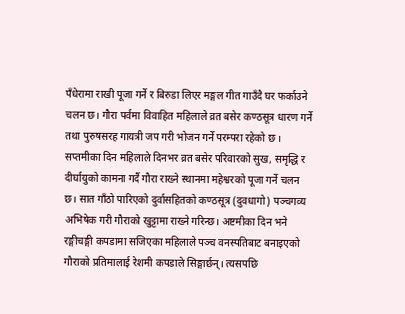पँधेरामा राखी पूजा गर्ने र बिरुडा लिएर मङ्गल गीत गाउँदै घर फर्काउने चलन छ। गौरा पर्वमा विवाहित महिलाले व्रत बसेर कण्ठसूत्र धारण गर्ने तथा पुरुषसरह गायत्री जप गरी भोजन गर्ने परम्परा रहेको छ ।
सप्तमीका दिन महिलाले दिनभर व्रत बसेर परिवारको सुख, समृद्धि र दीर्घायुको कामना गर्दै गौरा राख्ने स्थानमा महेश्वरको पूजा गर्ने चलन छ। सात गाँठो पारिएको दुर्वासहितको कण्ठसूत्र (दुवधागो) पञ्चगव्य अभिषेक गरी गौराको खुट्टामा राख्ने गरिन्छ। अष्टमीका दिन भने रङ्गीचङ्गी कपडामा सजिएका महिलाले पञ्च वनस्पतिबाट बनाइएको गौराको प्रतिमालाई रेशमी कपडाले सिङ्गार्छन्। त्यसपछि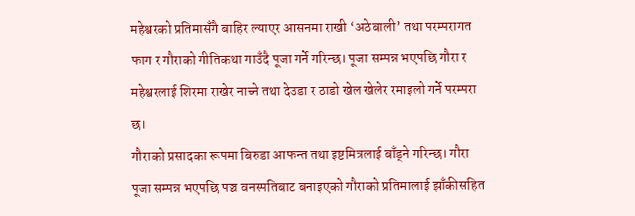महेश्वरको प्रतिमासँगै बाहिर ल्याएर आसनमा राखी ‘अठेबाली’ तथा परम्परागत फाग र गौराको गीतिकथा गाउँदै पूजा गर्ने गरिन्छ। पूजा सम्पन्न भएपछि गौरा र महेश्वरलाई शिरमा राखेर नाच्ने तथा देउडा र ठाडो खेल खेलेर रमाइलो गर्ने परम्परा छ।
गौराको प्रसादका रूपमा बिरुडा आफन्त तथा इष्टमित्रलाई बाँड्ने गरिन्छ। गौरा पूजा सम्पन्न भएपछि पञ्च वनस्पतिबाट बनाइएको गौराको प्रतिमालाई झाँकीसहित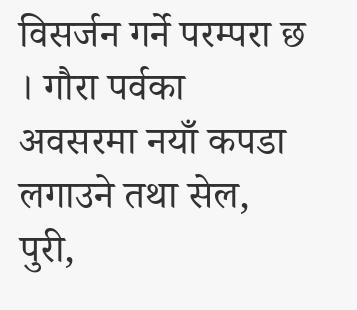विसर्जन गर्ने परम्परा छ । गौरा पर्वका अवसरमा नयाँ कपडा लगाउने तथा सेल, पुरी,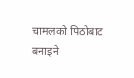चामलको पिठोबाट बनाइने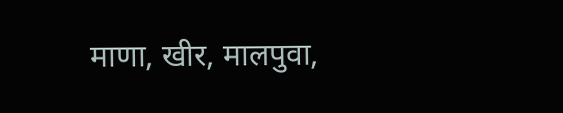माणा, खीर, मालपुवा,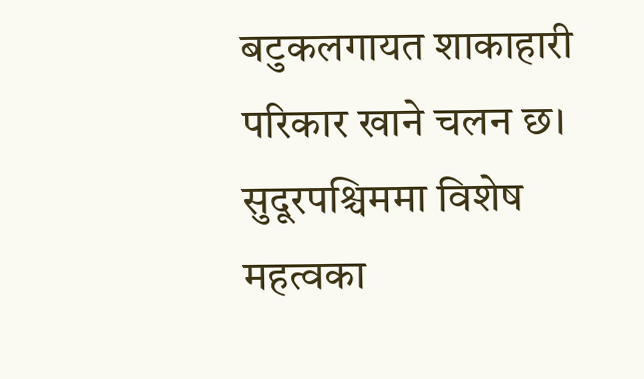बटुकलगायत शाकाहारी परिकार खाने चलन छ। सुदूरपश्चिममा विशेष महत्वका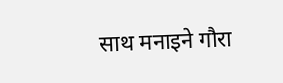साथ मनाइने गौरा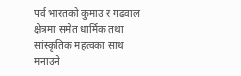पर्व भारतको कुमाउ र गढवाल क्षेत्रमा समेत धार्मिक तथा सांस्कृतिक महत्वका साथ मनाउने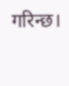गरिन्छ।